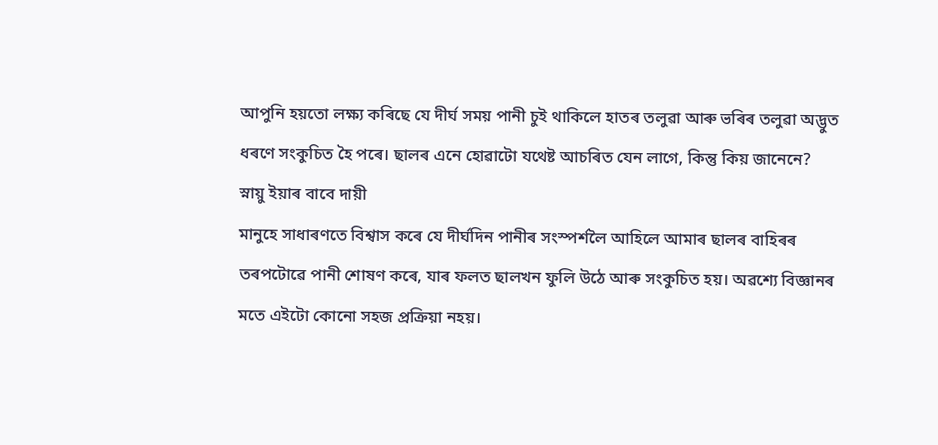আপুনি হয়তো লক্ষ্য কৰিছে যে দীৰ্ঘ সময় পানী চুই থাকিলে হাতৰ তলুৱা আৰু ভৰিৰ তলুৱা অদ্ভুত ধৰণে সংকুচিত হৈ পৰে। ছালৰ এনে হোৱাটো যথেষ্ট আচৰিত যেন লাগে, কিন্তু কিয় জানেনে?
স্নায়ু ইয়াৰ বাবে দায়ী
মানুহে সাধাৰণতে বিশ্বাস কৰে যে দীৰ্ঘদিন পানীৰ সংস্পৰ্শলৈ আহিলে আমাৰ ছালৰ বাহিৰৰ তৰপটোৱে পানী শোষণ কৰে, যাৰ ফলত ছালখন ফুলি উঠে আৰু সংকুচিত হয়। অৱশ্যে বিজ্ঞানৰ মতে এইটো কোনো সহজ প্ৰক্ৰিয়া নহয়।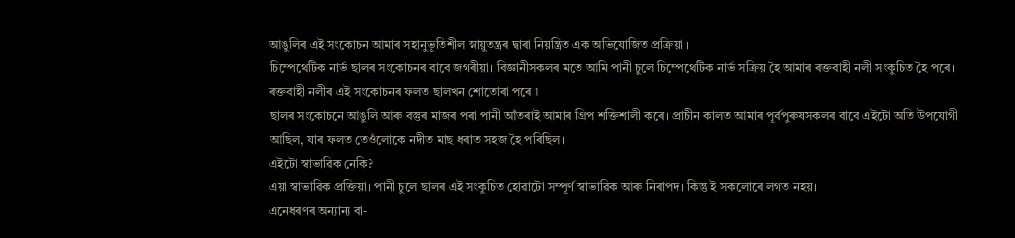আঙুলিৰ এই সংকোচন আমাৰ সহানুভূতিশীল স্নায়ুতন্ত্ৰৰ দ্বাৰা নিয়ন্ত্ৰিত এক অভিযোজিত প্ৰক্ৰিয়া ।
চিম্পেথেটিক নাৰ্ভ ছালৰ সংকোচনৰ বাবে জগৰীয়া। বিজ্ঞানীসকলৰ মতে আমি পানী চুলে চিম্পেথেটিক নাৰ্ভ সক্ৰিয় হৈ আমাৰ ৰক্তবাহী নলী সংকুচিত হৈ পৰে। ৰক্তবাহী নলীৰ এই সংকোচনৰ ফলত ছালখন শোতোৰা পৰে ৷
ছালৰ সংকোচনে আঙুলি আৰু বস্তুৰ মাজৰ পৰা পানী আঁতৰাই আমাৰ গ্ৰিপ শক্তিশালী কৰে। প্ৰাচীন কালত আমাৰ পূৰ্বপুৰুষসকলৰ বাবে এইটো অতি উপযোগী আছিল, যাৰ ফলত তেওঁলোকে নদীত মাছ ধৰাত সহজ হৈ পৰিছিল।
এইটো স্বাভাৱিক নেকি?
এয়া স্বাভাৱিক প্ৰক্তিয়া। পানী চুলে ছালৰ এই সংকুচিত হোৱাটো সম্পূৰ্ণ স্বাভাৱিক আৰু নিৰাপদ। কিন্তু ই সকলোৰে লগত নহয়।
এনেধৰণৰ অন্যান্য বা-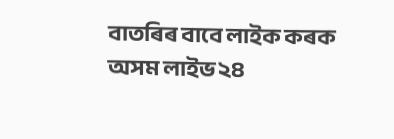বাতৰিৰ বাবে লাইক কৰক অসম লাইভ ২৪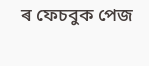ৰ ফেচবুক পেজ